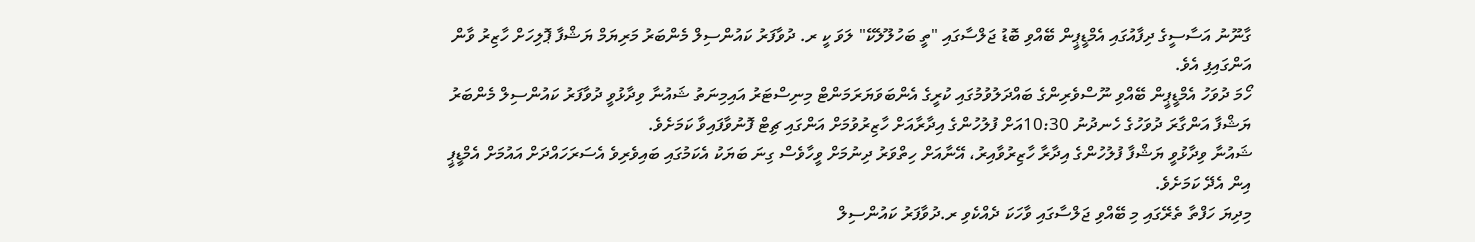ގާނޫނު އަސާސީގެ ދިފާއުގައި އެމްޑީޕީން ބޭއްވި ބޮޑު ޖަލްސާގައި "ތީ ބަހުލޫލެކޭ" ލަވަ ކީ ރ. ދުވާފަރު ކައުންސިލް މެންބަރު މަރިޔަމް ޔަޝްފާ ޕޮލިހަށް ހާޒިރު ވާން އަންގައިފި އެވެ.
ހޯމަ ދުވަހު އެމްޑީޕީން ބޭއްވި ނޫސްވެރިންގެ ބައްދަލުވުމުގައި ކުރީގެ އެންބަވަޔަރަމަންޓް މިނިސްޓަރު އައިމިނަތު ޝައުނާ ވިދާޅުވީ ދުވާފަރު ކައުންސިލް މެންބަރު ޔަޝްފާ އަންގާރަ ދުވަހުގެ ހެނދުނު 10:30އަށް ފުލުހުންގެ އިދާރާއަށް ހާޒިރުވުމަށް އަންގައި ޗިޓް ފޮނުވާފައިވާ ކަމަށެވެ.
ޝައުނާ ވިދާޅުވީ ޔަޝްފާ ފުލުހުންގެ އިދާރާ ހާޒިރުވާއިރު، އޭނާއަށް ހިތްވަރު ދިނުމަށް ވީހާވެސް ގިނަ ބަޔަކު އެކަމުގައި ބައިވެރިވެ އެސަރަހައްދަށް އައުމަށް އެމްޑީޕީ އިން އެދޭ ކަމަށެވެ.
މިދިޔަ ހަފްތާ ތެރޭގައި މި ބޭއްވި ޖަލްސާގައި ވާހަކަ ދެއްކެވި ރ.ދުވާފަރު ކައުންސިލް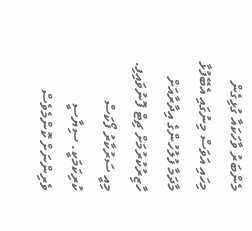މެންބަރު ވާހަކައާ ގުޅިގެން މިހައި އަވަސް މިނުގައި އެބޭފުޅާ މާދަމާ ފުލުހުންގެ އިދާރާއަށް ހާޒިރުކުރުމަށް ޗިޓް ފޮނުވައިފި. މިއީ ސަރުކާރު ފޯކަސް ކުރިކަމަކީ. ސިޔާސީ ވެރިންނަށް ކޮންމެވެސް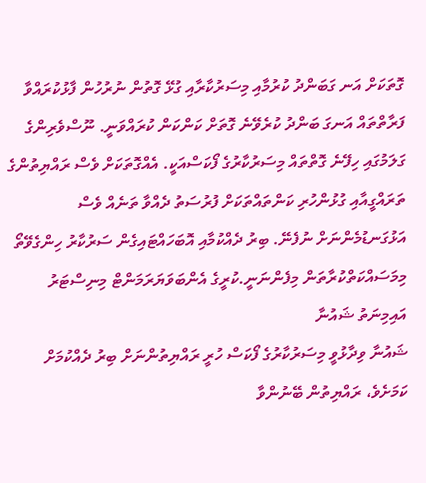ގޮތަކަށް އަނ ގަބަންދު ކުރުމާއި މިސަރުކާރާއި ގުޅޭ ގޮތުން ނުރުހުން ފާޅުކުރައްވާ ފަރާތްތައް އަނގަ ބަންދު ކުރެވޭނެ ގޮތަށް ކަންކަން ކުރައްވަނީ. ނޫސްވެރިންގެ ގަލަމުގައި ހިފޭނެ ގޮތްތައް މިސަރުކާރުގެ ފޯކަސްއަކީ. އެއްގޮތަކަށް ވެސް ރައްޔިތުންގެ ތަރައްގީއާއި ގުޅުންހުރި ކަންތައްތަކަށް ފުރުސަތު ދެއްވާ ތަނެއް ވެސް އަޅުގަނޑުމެންނަށް ނުފެނޭ. ބިރު ދެއްކުމާއި އޮބަހައްޓައިގެން ސަރުކާރު ހިންގެވޭތޯ މިމަސައްކަތްކުރާތަން މިފެންނަނީ.ކުރީގެ އެންބަވަޔަރަމަންޓް މިނިސްޓަރު އައިމިނަތު ޝައުނާ
ޝައުނާ ވިދާޅުވީ މިސަރުކާރުގެ ފޯކަސް ހުރީ ރައްޔިތުންނަށް ބިރު ދެއްކުމަށް ކަމަށެވެ، ރައްޔިތުން ބޭނުންވާ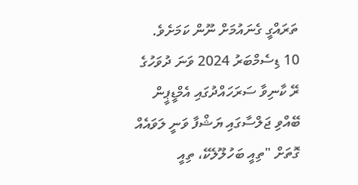ތަރައްގީ ގެނައުމަށް ނޫން ކަމަށެވެ.
10 ޑިސެމްބަރު 2024 ވަނަ ދުވަހުގެ ރޭ ކާނިވާ ސަރަހައްދުގައި އެމްޑީޕީން ބޭއްވި ޖަލްސާގައި ޔަޝްފާ ވަނީ ލަވައެއް ގޮތަށް "ތިއީ ބަހުލޫލެކޭ، ތިއީ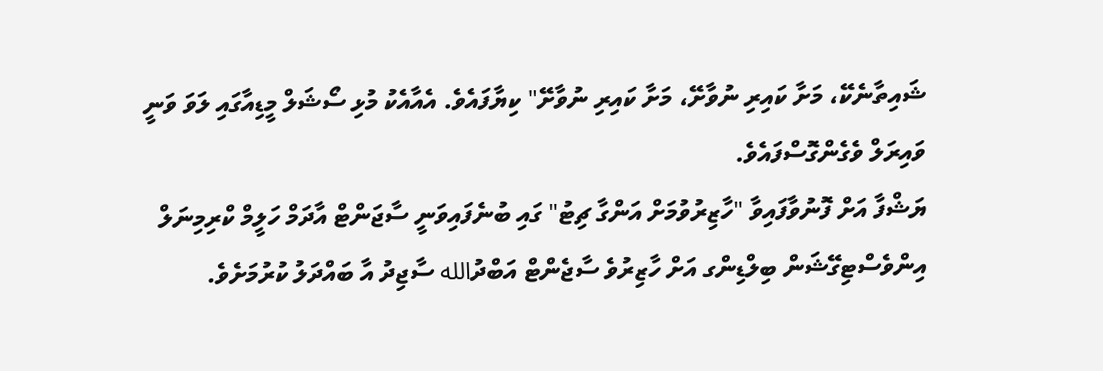ޝައިތާނެކޭ، މަށާ ކައިރި ނުވާށޭ، މަށާ ކައިރި ނުވާށޭ" ކިޔާފައެވެ. އެއާއެކު މުޅި ސޯޝަލް މީޑިއާގައި ލަވަ ވަނީ ވައިރަލް ވެގެންގޮސްފައެވެ.
ޔަޝްފާ އަށް ފޮނުވާފައިވާ "ހާޒިރުވުމަށް އަންގާ ޗިޓު" ގައި ބުނެފައިވަނީ ސާޖަންޓް އާދަމް ހަލީމް ކްރިމިނަލް އިންވެސްޓިގޭޝަން ބިލްޑިންގ އަށް ހާޒިރުވެ ސާޖެންޓް އަބްދުالله ސާޖިދު އާ ބައްދަލު ކުރުމަށެވެ.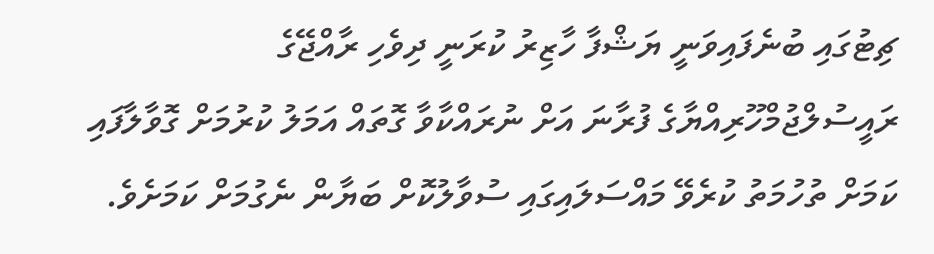ޗިޓުގައި ބުނެފައިވަނީ ޔަޝްފާ ހާޒިރު ކުރަނީ ދިވެހި ރާއްޖޭގެ ރައީސުލްޖުމްހޫރިއްޔާގެ ފުރާނަ އަށް ނުރައްކާވާ ގޮތައް އަމަލު ކުރުމަށް ގޮވާލާފައި ކަމަށް ތުހުމަތު ކުރެވޭ މައްސަލައިގައި ސުވާލުކޮށް ބަޔާން ނެގުމަށް ކަމަށެވެ.